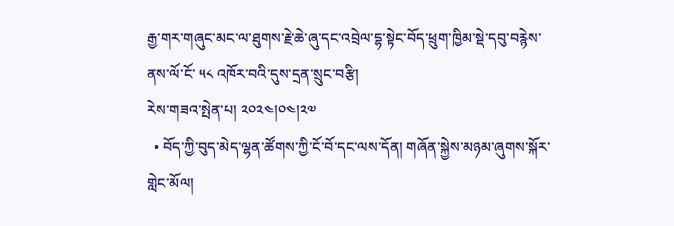རྒྱ་གར་གཞུང་མང་ལ་ཐུགས་རྗེ་ཆེ་ཞུ་དང་འབྲེལ་དྷ་སྟེང་བོད་ཕྲུག་ཁྱིམ་སྡེ་དབུ་བརྙེས་ནས་ལོ་ངོ་ ༥༨ འཁོར་བའི་དུས་དྲན་སྲུང་བརྩི།
རེས་གཟའ་སྤེན་པ། ༢༠༢༤།༠༤།༢༧
  • བོད་ཀྱི་བུད་མེད་ལྷན་ཚོགས་ཀྱི་ངོ་བོ་དང་ལས་དོན། གཞོན་སྐྱེས་མཉམ་ཞུགས་སྐོར་གླེང་མོལ།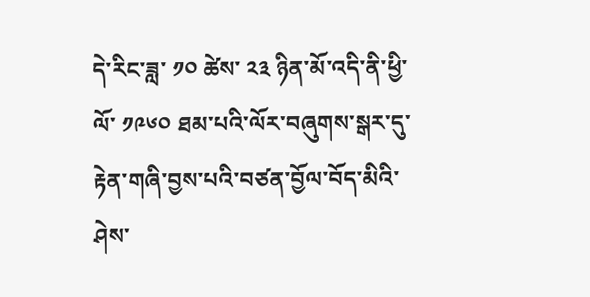དེ་རིང་ཟླ་ ༡༠ ཚེས་ ༢༣ ཉིན་མོ་འདི་ནི་ཕྱི་ལོ་ ༡༩༦༠ ཐམ་པའི་ལོར་བཞུགས་སྒར་དུ་རྟེན་གཞི་བྱས་པའི་བཙན་བྱོལ་བོད་མིའི་ཤེས་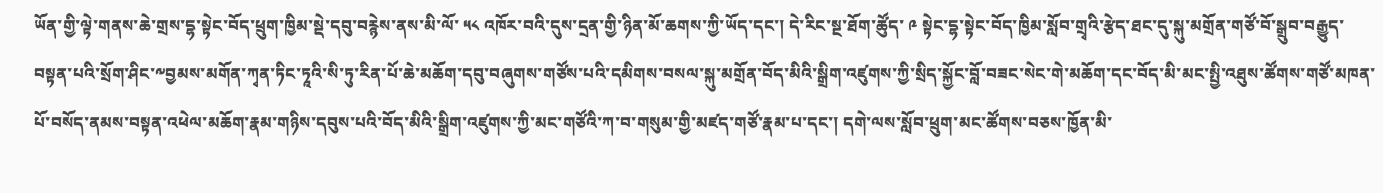ཡོན་གྱི་ལྟེ་གནས་ཆེ་གྲས་དྷ་སྟེང་བོད་ཕྲུག་ཁྱིམ་སྡེ་དབུ་བརྙེས་ནས་མི་ལོ་ ༥༨ འཁོར་བའི་དུས་དྲན་གྱི་ཉིན་མོ་ཆགས་ཀྱི་ཡོད་དང་། དེ་རིང་སྔ་ཐོག་ཚོུད་ ༩ སྟེང་དྷ་སྟེང་བོད་ཁྱིམ་སློབ་གྲྭའི་རྩེད་ཐང་དུ་སྐུ་མགྲོན་གཙོ་བོ་སྒྲུབ་བརྒྱུད་བསྟན་པའི་སྲོག་ཤིང་༸བྱམས་མགོན་ཀྭན་ཏིང་ཏཱའི་སི་ཏུ་རིན་པོ་ཆེ་མཆོག་དབུ་བཞུགས་གཙོས་པའི་དམིགས་བསལ་སྐུ་མགྲོན་བོད་མིའི་སྒྲིག་འཛུགས་ཀྱི་སྲིད་སྐྱོང་བློ་བཟང་སེང་གེ་མཆོག་དང་བོད་མི་མང་སྤྱི་འཐུས་ཚོགས་གཙོ་མཁན་པོ་བསོད་ནམས་བསྟན་འཕེལ་མཆོག་རྣམ་གཉིས་དབུས་པའི་བོད་མིའི་སྒྲིག་འཛུགས་ཀྱི་མང་གཙོའི་ཀ་བ་གསུམ་གྱི་མཛད་གཙོ་རྣམ་པ་དང་། དགེ་ལས་སློབ་ཕྲུག་མང་ཚོགས་བཅས་ཁྱོན་མི་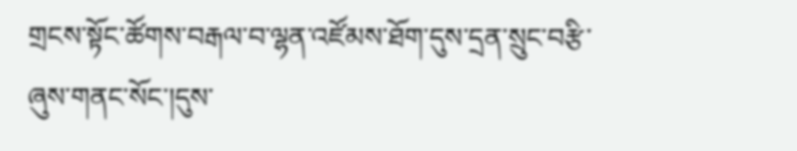གྲངས་སྟོང་ཚོགས་བརྒལ་བ་ལྷན་འཛོམས་ཐོག་དུས་དྲན་སྲུང་བརྩི་ཞུས་གནང་སོང་།དུས་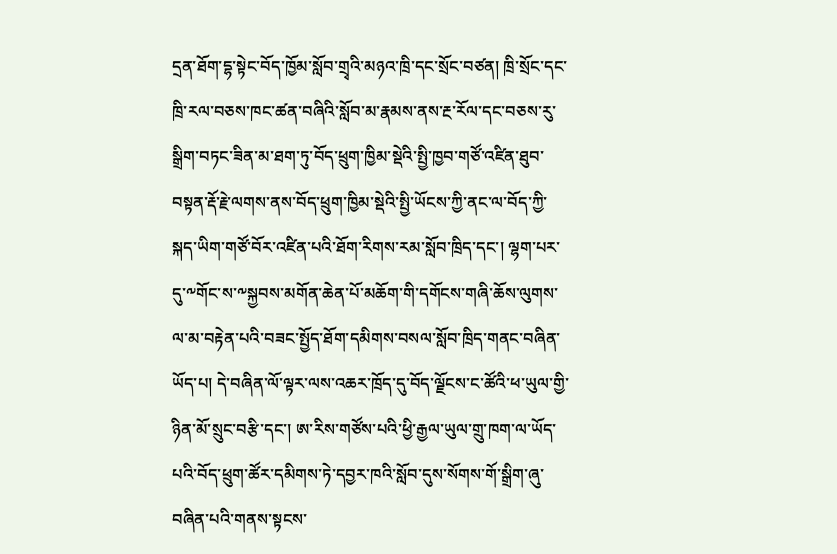དྲན་ཐོག་དྷ་སྟེང་བོད་ཁྱོམ་སློབ་གྲྭའི་མཉའ་ཁྲི་དང་སྲོང་བཙན། ཁྲི་སྲོང་དང་ཁྲི་རལ་བཅས་ཁང་ཚན་བཞིའི་སློབ་མ་རྣམས་ནས་རྔ་རོལ་དང་བཅས་རུ་སྒྲིག་བཏང་ཟིན་མ་ཐག་ཏུ་བོད་ཕྲུག་ཁྱིམ་སྡེའི་སྤྱི་ཁྱབ་གཙོ་འཛིན་ཐུབ་བསྟན་རྡོ་རྗེ་ལགས་ནས་བོད་ཕྲུག་ཁྱིམ་སྡེའི་སྤྱི་ཡོངས་ཀྱི་ནང་ལ་བོད་ཀྱི་སྐད་ཡིག་གཙོ་བོར་འཛིན་པའི་ཐོག་རིགས་རམ་སློབ་ཁྲིད་དང་། ལྷག་པར་དུ་༸གོང་ས་༸སྐྱབས་མགོན་ཆེན་པོ་མཆོག་གི་དགོངས་གཞི་ཆོས་ལུགས་ལ་མ་བརྟེན་པའི་བཟང་སྤྱོད་ཐོག་དམིགས་བསལ་སློབ་ཁྲིད་གནང་བཞིན་ཡོད་པ། དེ་བཞིན་ལོ་ལྟར་ལས་འཆར་ཁྲོད་དུ་བོད་ལྗོངས་ང་ཚོའི་ཕ་ཡུལ་གྱི་ཉིན་མོ་སྲུང་བརྩི་དང་། ཨ་རིས་གཙོས་པའི་ཕྱི་རྒྱལ་ཡུལ་གྲུ་ཁག་ལ་ཡོད་པའི་བོད་ཕྲུག་ཚོར་དམིགས་ཏེ་དབྱར་ཁའི་སློབ་དུས་སོགས་གོ་སྒྲིག་ཞུ་བཞིན་པའི་གནས་སྟངས་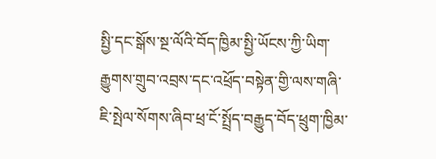སྤྱི་དང་སྒོས་སྔ་ལོའི་བོད་ཁྱིམ་སྤྱི་ཡོངས་ཀྱི་ཡིག་རྒྱུགས་གྲུབ་འབྲས་དང་འཕྲོད་བསྟེན་གྱི་ལས་གཞི་ཇི་སྤེལ་སོགས་ཞིབ་ཕྲ་ངོ་སྤྲོད་བརྒྱུད་བོད་ཕྲུག་ཁྱིམ་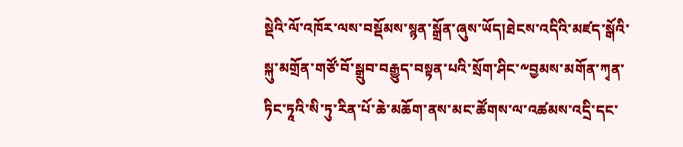སྡེའི་ལོ་འཁོར་ལས་བསྡོམས་སྙན་སྒྲོན་ཞུས་ཡོད།ཐེངས་འདིའི་མཛད་སྒོའི་སྐུ་མགྲོན་གཙོ་བོ་སྒྲུབ་བརྒྱུད་བསྟན་པའི་སྲོག་ཤིང་༸བྱམས་མགོན་ཀྭན་ཏིང་ཏཱའི་སི་ཏུ་རིན་པོ་ཆེ་མཆོག་ནས་མང་ཚོགས་ལ་འཚམས་འདྲི་དང་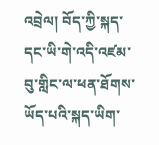འབྲེལ། བོད་ཀྱི་སྐད་དང་ཡི་གེ་འདི་འཛམ་བུ་གླིང་ལ་ཕན་ཐོགས་ཡོད་པའི་སྐད་ཡིག་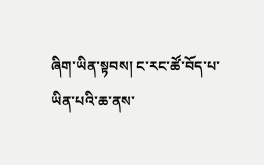ཞིག་ཡིན་སྟབས། ང་རང་ཚོ་བོད་པ་ཡིན་པའི་ཆ་ནས་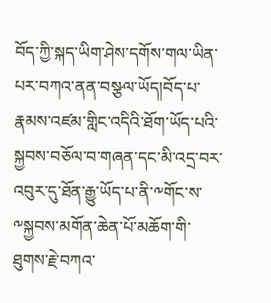བོད་ཀྱི་སྐད་ཡིག་ཤེས་དགོས་གལ་ཡིན་པར་བཀའ་ནན་བསྩལ་ཡོད།བོད་པ་རྣམས་འཛམ་གླིང་འདིའི་ཐོག་ཡོད་པའི་སྐྱབས་བཅོལ་བ་གཞན་དང་མི་འདྲ་བར་འབུར་དུ་ཐོན་རྒྱུ་ཡོད་པ་ནི་༸གོང་ས་༸སྐྱབས་མགོན་ཆེན་པོ་མཆོག་གི་ཐུགས་རྗེ་བཀའ་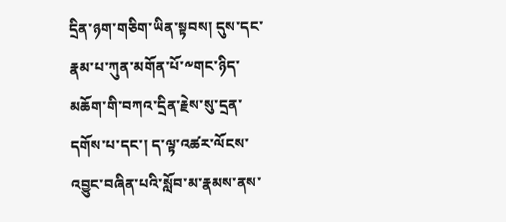དྲིན་ཉག་གཅིག་ཡིན་སྟབས། དུས་དང་རྣམ་པ་ཀུན་མགོན་པོ་༸གང་ཉིད་མཆོག་གི་བཀའ་དྲིན་རྗེས་སུ་དྲན་དགོས་པ་དང་། ད་ལྟ་འཚར་ལོངས་འབྱུང་བཞིན་པའི་སློབ་མ་རྣམས་ནས་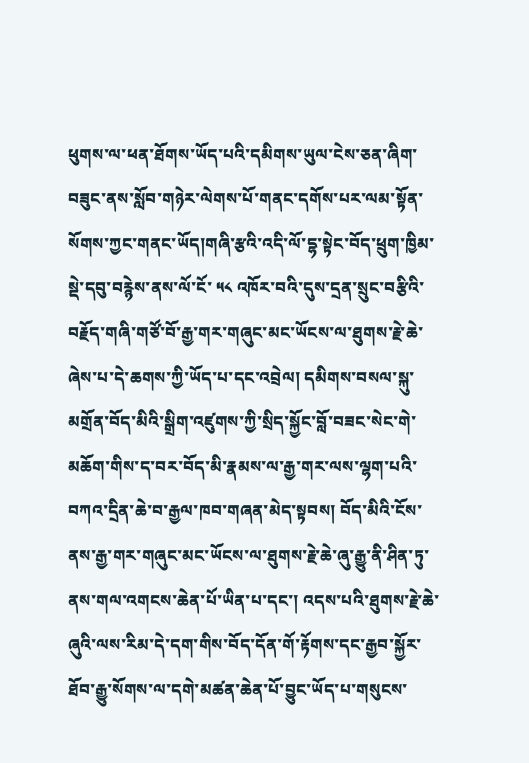ཕུགས་ལ་ཕན་ཐོགས་ཡོད་པའི་དམིགས་ཡུལ་ངེས་ཅན་ཞིག་བཟུང་ནས་སློབ་གཉེར་ལེགས་པོ་གནང་དགོས་པར་ལམ་སྟོན་སོགས་ཀྱང་གནང་ཡོད།གཞི་རྩའི་འདི་ལོ་དྷ་སྟེང་བོད་ཕྲུག་ཁྱིམ་སྡེ་དབུ་བརྙེས་ནས་ལོ་ངོ་ ༥༨ འཁོར་བའི་དུས་དྲན་སྲུང་བརྩིའི་བརྗོད་གཞི་གཙོ་བོ་རྒྱ་གར་གཞུང་མང་ཡོངས་ལ་ཐུགས་རྗེ་ཆེ་ཞེས་པ་དེ་ཆགས་ཀྱི་ཡོད་པ་དང་འབྲེལ། དམིགས་བསལ་སྐུ་མགྲོན་བོད་མིའི་སྒྲིག་འཛུགས་ཀྱི་སྲིད་སྐྱོང་བློ་བཟང་སེང་གེ་མཆོག་གིས་ད་བར་བོད་མི་རྣམས་ལ་རྒྱ་གར་ལས་ལྷག་པའི་བཀའ་དྲིན་ཆེ་བ་རྒྱལ་ཁབ་གཞན་མེད་སྟབས། བོད་མིའི་ངོས་ནས་རྒྱ་གར་གཞུང་མང་ཡོངས་ལ་ཐུགས་རྗེ་ཆེ་ཞུ་རྒྱུ་ནི་ཤིན་ཏུ་ནས་གལ་འགངས་ཆེན་པོ་ཡིན་པ་དང་། འདས་པའི་ཐུགས་རྗེ་ཆེ་ཞུའི་ལས་རིམ་དེ་དག་གིས་བོད་དོན་གོ་རྟོགས་དང་རྒྱབ་སྐྱོར་ཐོབ་རྒྱུ་སོགས་ལ་དགེ་མཚན་ཆེན་པོ་བྱུང་ཡོད་པ་གསུངས་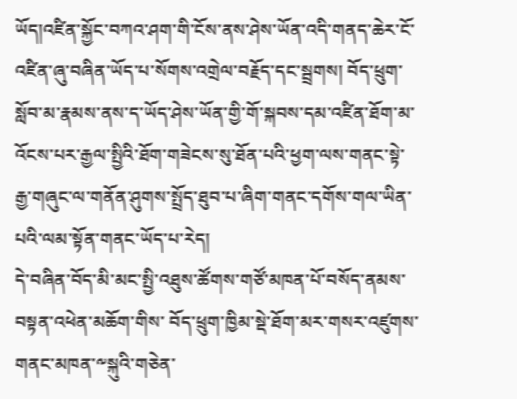ཡོད།འཛིན་སྐྱོང་བཀའ་ཤག་གི་ངོས་ནས་ཤེས་ཡོན་འདི་གནད་ཆེར་ངོ་འཛིན་ཞུ་བཞིན་ཡོད་པ་སོགས་འགྲེལ་བརྗོད་དང་སྦྲགས། བོད་ཕྲུག་སློབ་མ་རྣམས་ནས་ད་ཡོད་ཤེས་ཡོན་གྱི་གོ་སྐབས་དམ་འཛིན་ཐོག་མ་འོངས་པར་རྒྱལ་སྤྱིའི་ཐོག་གཟེངས་སུ་ཐོན་པའི་ཕྱག་ལས་གནང་སྟེ་རྒྱ་གཞུང་ལ་གནོན་ཤུགས་སྤྲོད་ཐུབ་པ་ཞིག་གནང་དགོས་གལ་ཡིན་པའི་ལམ་སྟོན་གནང་ཡོད་པ་རེད།
དེ་བཞིན་བོད་མི་མང་སྤྱི་འཐུས་ཚོགས་གཙོ་མཁན་པོ་བསོད་ནམས་བསྟན་འཕེན་མཆོག་གིས་ བོད་ཕྲུག་ཁྱིམ་སྡེ་ཐོག་མར་གསར་འཛུགས་གནང་མཁན་༸སྐུའི་གཅེན་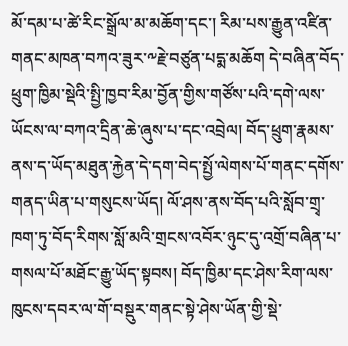མོ་དམ་པ་ཚེ་རིང་སྒྲོལ་མ་མཆོག་དང་། རིམ་པས་རྒྱུན་འཛིན་གནང་མཁན་བཀའ་ཟུར་༸རྗེ་བཙུན་པདྨ་མཆོག དེ་བཞིན་བོད་ཕྲུག་ཁྱིམ་སྡེའི་སྤྱི་ཁྱབ་རིམ་བྱོན་གྱིས་གཙོས་པའི་དགེ་ལས་ཡོངས་ལ་བཀའ་དྲིན་ཆེ་ཞུས་པ་དང་འབྲེལ། བོད་ཕྲུག་རྣམས་ནས་ད་ཡོད་མཐུན་རྐྱེན་དེ་དག་བེད་སྤྱོ་ལེགས་པོ་གནང་དགོས་གནད་ཡིན་པ་གསུངས་ཡོད། ལོ་ཤས་ནས་བོད་པའི་སློབ་གྲྭ་ཁག་ཏུ་བོད་རིགས་སློ་མའི་གྲངས་འབོར་ཉུང་དུ་འགྲོ་བཞིན་པ་གསལ་པོ་མཐོང་རྒྱུ་ཡོད་སྟབས། བོད་ཁྱིམ་དང་ཤེས་རིག་ལས་ཁུངས་དབར་ལ་གོ་བསྡུར་གནང་སྟེ་ཤེས་ཡོན་གྱི་སྡེ་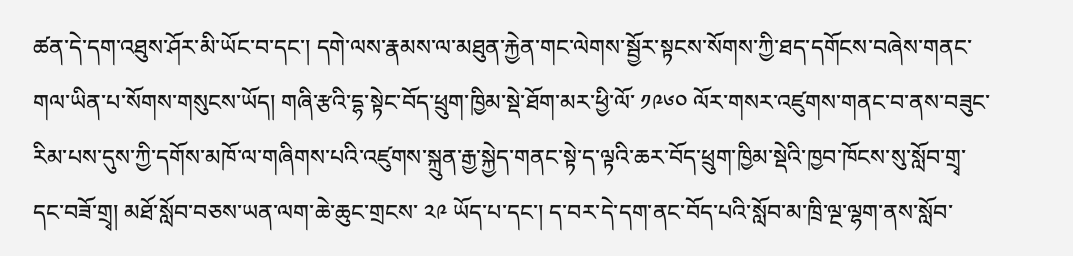ཚན་དེ་དག་འཐུས་ཤོར་མི་ཡོང་བ་དང་། དགེ་ལས་རྣམས་ལ་མཐུན་རྐྱེན་གང་ལེགས་སྦྱོར་སྟངས་སོགས་ཀྱི་ཐད་དགོངས་བཞེས་གནང་གལ་ཡིན་པ་སོགས་གསུངས་ཡོད། གཞི་རྩའི་དྷ་སྟེང་བོད་ཕྲུག་ཁྱིམ་སྡེ་ཐོག་མར་ཕྱི་ལོ་ ༡༩༦༠ ལོར་གསར་འཛུགས་གནང་བ་ནས་བཟུང་རིམ་པས་དུས་ཀྱི་དགོས་མཁོ་ལ་གཞིགས་པའི་འཛུགས་སྐྲུན་རྒྱ་སྐྱེད་གནང་སྟེ་ད་ལྟའི་ཆར་བོད་ཕྲུག་ཁྱིམ་སྡེའི་ཁྱབ་ཁོངས་སུ་སློབ་གྲྭ་དང་བཟོ་གྲྭ། མཐོ་སློབ་བཅས་ཡན་ལག་ཆེ་ཆུང་གྲངས་ ༢༩ ཡོད་པ་དང་། ད་བར་དེ་དག་ནང་བོད་པའི་སློབ་མ་ཁྲི་ལྔ་ལྷག་ནས་སློབ་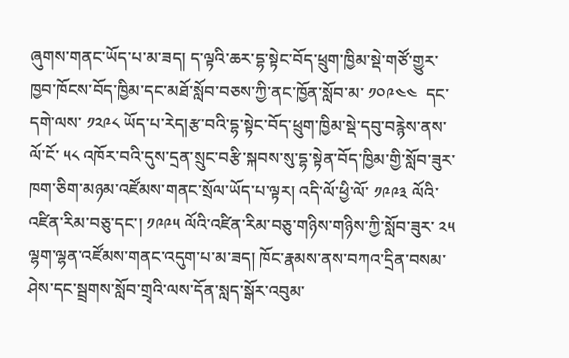ཞུགས་གནང་ཡོད་པ་མ་ཟད། ད་ལྟའི་ཆར་དྷ་སྟེང་བོད་ཕྲུག་ཁྱིམ་སྡེ་གཙོ་གྱུར་ཁྱབ་ཁོངས་བོད་ཁྱིམ་དང་མཐོ་སློབ་བཅས་ཀྱི་ནང་ཁྱོན་སློབ་མ་ ༡༠༩༤༤  དང་དགེ་ལས་ ༡༢༩༨ ཡོད་པ་རེད།རྩ་བའི་དྷ་སྟེང་བོད་ཕྲུག་ཁྱིམ་སྡེ་དབུ་བརྙེས་ནས་ལོ་ངོ་ ༥༨ འཁོར་བའི་དུས་དྲན་སྲུང་བརྩི་སྐབས་སུ་དྷ་སྟེན་བོད་ཁྱིམ་གྱི་སློབ་ཟུར་ཁག་ཅིག་མཉམ་འཛོམས་གནང་སྲོལ་ཡོད་པ་ལྟར། འདི་ལོ་ཕྱི་ལོ་ ༡༩༩༣ ལོའི་འཛིན་རིམ་བཅུ་དང་། ༡༩༩༥ ལོའི་འཛིན་རིམ་བཅུ་གཉིས་གཉིས་ཀྱི་སློབ་ཟུར་ ༢༥ ལྷག་ལྷན་འཛོམས་གནང་འདུག་པ་མ་ཟད། ཁོང་རྣམས་ནས་བཀའ་དྲིན་བསམ་ཤེས་དང་སྦྲགས་སློབ་གྲྭའི་ལས་དོན་སླད་སྒོར་འབུམ་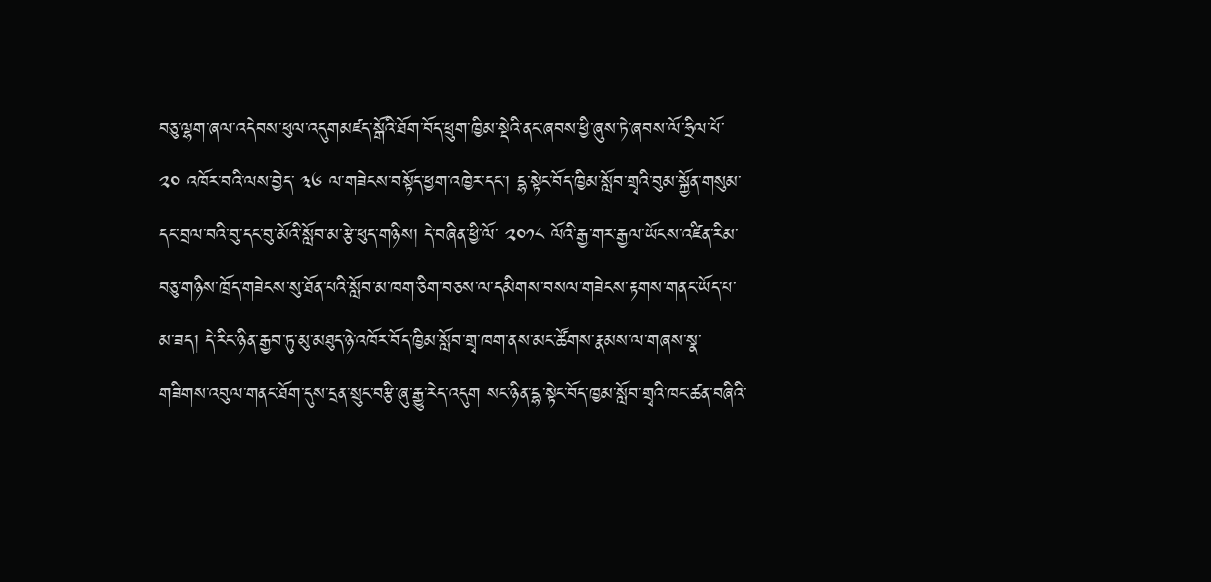བཅུ་ལྷག་ཞལ་འདེབས་ཕུལ་འདུགམཛད་སྒོའི་ཐོག་བོད་ཕྲུག་ཁྱིམ་སྡེའི་ནང་ཞབས་ཕྱི་ཞུས་ཏེ་ཞབས་ལོ་ཧྲིལ་པོ་ ༢༠ འཁོར་བའི་ལས་བྱེད་ ༣༦ ལ་གཟེངས་བསྟོད་ཕྱག་འཁྱེར་དང་། དྷ་སྟེང་བོད་ཁྱིམ་སློབ་གྲྭའི་བུམ་སྐྱོན་གསུམ་དང་བྲལ་བའི་བུ་དང་བུ་མོའི་སློབ་མ་རྩེ་ཕུད་གཉིས། དེ་བཞིན་ཕྱི་ལོ་ ༢༠༡༨ ལོའི་རྒྱ་གར་རྒྱལ་ཡོངས་འཛིན་རིམ་བཅུ་གཉིས་ཁྲོད་གཟེངས་སུ་ཐོན་པའི་སློབ་མ་ཁག་ཅིག་བཅས་ལ་དམིགས་བསལ་གཟེངས་རྟགས་གནང་ཡོད་པ་མ་ཟད། དེ་རིང་ཉིན་རྒྱབ་ཏུ་མུ་མཐུད་ཉེ་འཁོར་བོད་ཁྱིམ་སློབ་གྲྭ་ཁག་ནས་མང་ཚོགས་རྣམས་ལ་གཞས་སྣ་གཟིགས་འབུལ་གནང་ཐོག་དུས་དྲན་སྲུང་བརྩི་ཞུ་རྒྱུ་རེད་འདུག སང་ཉིན་དྷ་སྟེང་བོད་ཁྱམ་སློབ་གྲྭའི་ཁང་ཚན་བཞིའི་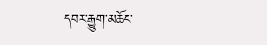དབར་རྒྱུག་མཆོང་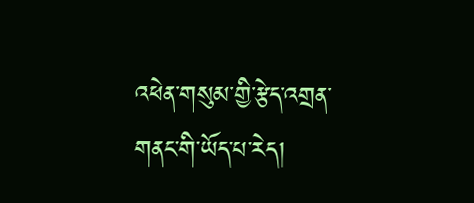འཕེན་གསུམ་གྱི་རྩེད་འགྲན་གནང་གི་ཡོད་པ་རེད།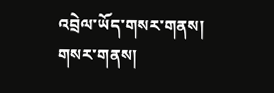འབྲེལ་ཡོད་གསར་གནས།
གསར་གནས།